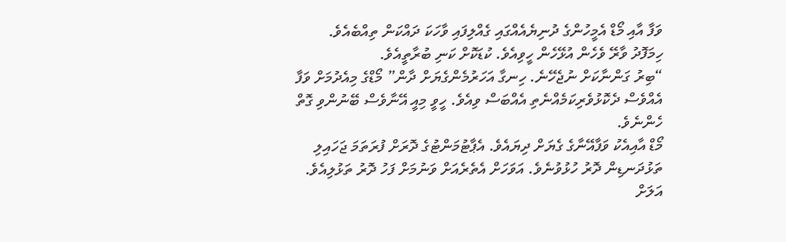ވަފާ އާއި މޯޑް އެމީހުންގެ ދުނިޔެއެއްގައި ގެއްލިފައި ވާހަކަ ދައްކަން ތިއްބެއެވެ.
ހިމަފޮދު ވާރޭ ވެހެން އުޅޭހެން ހީވިއެވެ. ކުޑަކޮށް ކަނި ބުރާތީއެވެ.
“ބިރު ގަންނާކަށް ނުޖެހޭނެ. ހިނގާ އަހަރުމެންގެޔަށް ދާން” މޯޑްގެ މިއެދުމަށް ވަފާ އެއްވެސް ދެކޮޅުވެރިކަމެއްނެތި އެއްބަސް ވިއެވެ. ހީވީ މިއީ އޭނާވެސް ބޭނުންވި ގޮތް ހެންނެވެ.
މޯޑް އާއިއެކު ވަފާއޭނާގެ ގެޔަށް ދިޔައެވެ. އެޕާޓުމަންޓުގެ ދޮރަށް ފުރަތަމަ ޖަހައިލި ތަޅުދަނޑިން ދޮރު ހުޅުވުނެވެ. އަވަހަށް އެތެރެއަށް ވަނުމަށް ފަހު ދޮރު ތަޅުލިއެވެ. އަލަށް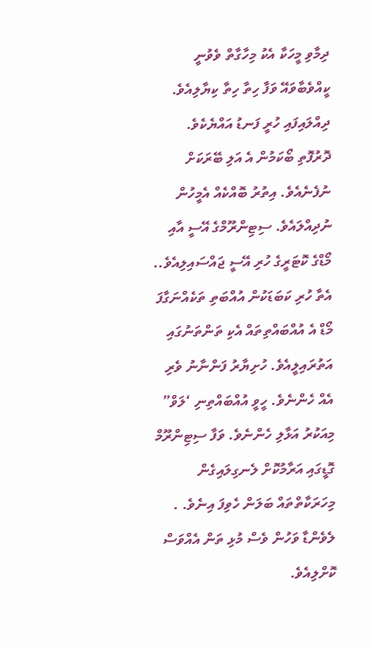ދިމާވި މީހަކާ އެކު މިހާގާތް ވެވުނީ ކީއްވެބާވައޭ ވަފާ ހިތާ ހިތާ ކިޔާލިއެވެ. ދިއްލައިފައި ހުރީ ފަނޑު އައްޔެކެވެ. ދޮރުފޮތި ބޯކަމުން އެ އަލި ބޭރަކަށް ނުފެނެއެވެ. އިތުރު ބޮއްކެއް އެމީހުން ނުދިއްލައެވެ. ސިޓިންރޫމްގެ އޭސީ އާއި މޯޑްގެ ކޮޓަރީގެ ހުރި އޭސީ ޖައްސައިލިއެވެ.. އެތާ ހުރި ކަބަޑަކުން އުއްބަތި ތަކެއްނަގާފަ މޯޑް އެ އުއްބައްތިތައް އެކި ތަންތަނުގައި އަތުރައިލީއެވެ. ހުށިޔާރު ފަންނާނު ވެރި އެއް ހެންނެވެ. ހީވީ އުއްބައްތިނި ‘ލަވް” މިއަކުރު އަޅާލި ހެންނެވެ. ވަފާ ސިޓިންރޫމް ގޮޑީގައި އަރާމުކޮށް ލެނގިލައިގެން މިހަރަކާތްތައް ބަލަން ހެވިފަ އިނެވެ. . ލެވެންޑާ ވަހުން ވެސް މުޅި ތަން އެއްވަސް ކޮށްލިއެވެ.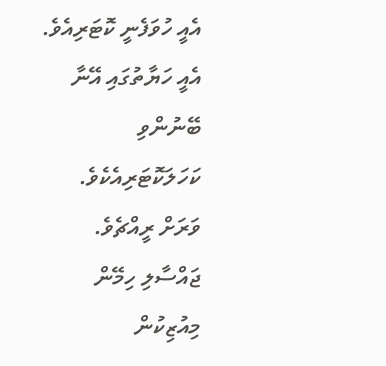އެއީ ހުވަފެނީ ކޮޓަރިއެވެ. އެއީ ހަޔާތުގައި އޭނާ ބޭނުންވި ކަހަލަކޮޓަރިއެކެވެ. ވަރަށް ރީއްޗެވެ. ޖައްސާލި ހިމޭން މިއުޒިކުން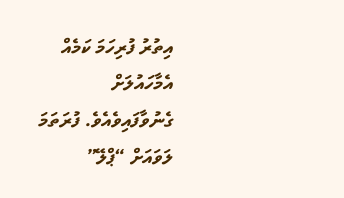އިތުރު ފުރިހަމަ ކަމެއް އެމާހައުލަށް ގެނުވާފައިވެއެވެ. ފުރަތަމަ ލަވައަށް “ޕްލޭ”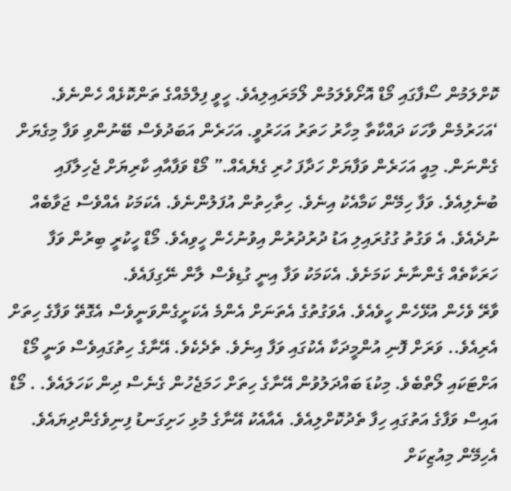ކޮށްލަމުން ސޯފާގައި މޯޑް އޮށޯވެލަމުން ލޯމަރައިލިއެވެ. ހީވީ ފިލްމެއްގެ ތަންކޮޅެއް ހެންނެވެ.
‘އަހަރުމެން ވާހަކަ ދައްކާތާ މިހާރު ހަތަރު އަހަރުވީ. އަހަރެން އަބަދުވެސް ބޭނުންވި ވަފާ މިގެޔަށް ގެންނަން. މިއީ އަހަރެން ވަފާޔަށް ހަދާފަ ހުރި ގެޔެއެއް.” މޯޑް ވަފާއާއި ކާރިޔަށް ޖެހިލާފައި ބުނެލިއެވެ. ވަފާ ހިމޭން ކަމާއެކު އިނެވެ. ހިތާހިތުން އުފަލުންނެވެ. އެކަމަކު އެއްވެސް ޖަވާބެއް ނުދެއެވެ. އެ ވަގުތު ގުގުރައިލި އަޑު ދުރުދުރުން އިވުނުހެން ހީވިއެވެ. މޯޑް ހީކުރީ ބިރުން ވަފާ ހަރަކާތެއް ގެންނާނެ ކަމަށެވެ. އެކަމަކު ވަފާ އިނީ ގުޑިވެސް ލާން ނޭގިފައެވެ.
ވާރޭ ވެހެން އުޅޭހެން ހީވެއެވެ. އެވަގުތުގެ އެތަނަށް އެންމެ އެކަށީގެންވަނީވެސް އެގޮތޭ ވަފާގެ ހިތަށް އެރިއެވެ.. ވަރަށް ފޮނި އުންމީދަކާ އެކުގައި ވަފާ އިނެވެ. ތެދެކެވެ. އޭނާގެ ހިތުގައިވެސް ވަނީ މޯޑް އަށްޓަކައި ލޯތްބެވެ. މިކުޑަ ބައްދަލުވުން އޭނާގެ ހިތަށް ހަމަޖެހުން ގެނެސް ދިން ކަހަލައެވެ. . މޯޑް އައިސް ވަފާގެ އަތުގައި ހިފާ ތެދުކޮށްލިއެވެ. އެއާއެކު އޭނާގެ މުޅި ހަށިގަނޑު ފިނިވެގެންދިޔައެވެ.
އެހިމޭން މިއުޒިކަށް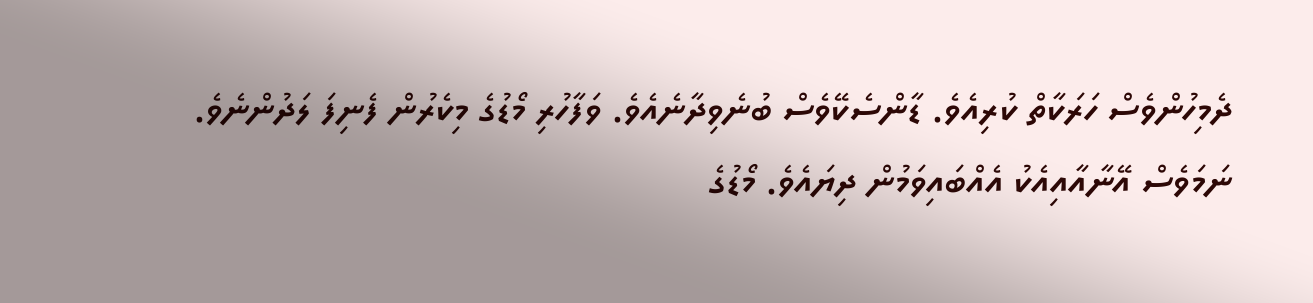ދެމިހުންވެސް ހަރަކާތް ކުރިއެވެ. ޑާންސެކޭވެސް ބުނެވިދާނެއެވެ. ވަފާހުރި މޯޑުގެ މިކެރުން ފެނިފަ ލަދުންނެވެ. ނަމަވެސް އޭނާއާއިއެކު އެއްބައިވަމުން ދިޔައެވެ. މޯޑުގެ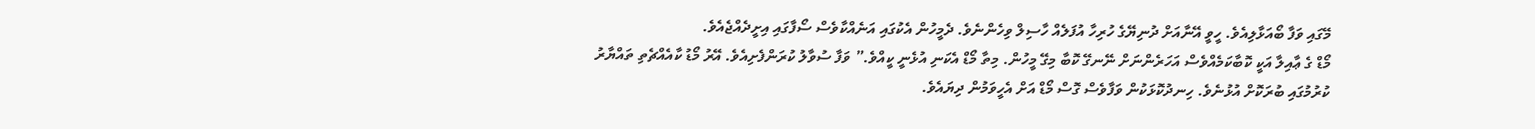މޭގައި ވަފާ ބޯއަޅާލިއެވެ. ހީވީ އޭނާއަށް ދުނިޔޭގެ ހުރިހާ އުފަލެއް ހާސިލް ވިހެންނެވެ. ދެމީހުން އެކުގައި އަނެއްކާވެސް ސޯފާގައި އިށީދެއްޖެއެވެ.
މޯޑް ގެ ޢާއިލާ އަކީ ކޮބާކަމެއްވެސް އަހަރެންނަށް ނޭނގޭ ކޮބާ މިގޭ މީހުން. މިތާ މޯޑް އެކަނި އުޅެނީ ކީއްވެ.” ވަފާ ސުވާލު ކުރަންފެށިއެވެ. އޭރު މޯޑު ކާއެއްޗެތި ތައްޔާރު ކުރުމުގައި ބުރަކޮށް އުޅުނެވެ. ހިނދުކޮޅަކުން ވަފާވެސް ގޮސް މޯޑް އަށް އެހީވަމުން ދިޔައެވެ.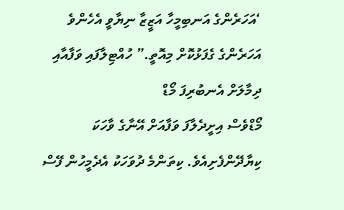‘އަހަރެންގެ އަނބިމީހާ އަޒީޒާ ނިޔާވީ އެހެންވެ އަހަރެންގެ ގެފަޅުކޮށް މިއޮތީ.” ހުއްޓިލާފައި ވަފާއާއި ދިމާލަށް އެނބުރިފަ މޯޑް
މޯޑްވެސް އިށީދެލާފަ ވަފާއަށް އޭނާގެ ވާހަކަ ކިޔާދޭންފެށިއެވެ. ކިތަންމެ ދުވަހަކު އެދެމީހުން ފޭސް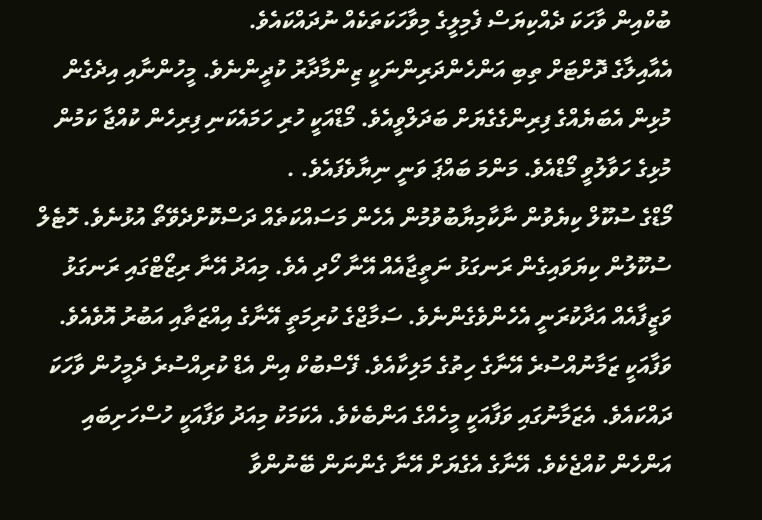ބުކްއިން ވާހަކަ ދެއްކިޔަސް ފެމިލީގެ މިވާހަކަތަކެއް ނުދައްކައެވެ.
އެއާއިލާގެ ދޮށްޓަށް ތިބި އަންހެންދަރިންނަކީ ޒިންމާދާރު ކުދީންނެވެ. މީހުންނާއި އިދެގެން މުޅިން އެބަޔެއްގެ ފިރިންގެގެޔަށް ބަދަލްވީއެވެ. މޯޑްއަކީ ހުރި ހަމައެކަނި ފިރިހެން ކުއްޖާ ކަމުން މުޅިގެ ހަވާލުވީ މޯޑްއެވެ. މަންމަ ބައްޕަ ވަނީ ނިޔާވެފައެވެ. .
މޯޑްގެ ސުކޫލް ކިޔެވުން ނާކާމިޔާބުވުމުން އެހެން މަސައްކަތެއް ދަސްކޮށްދެވޭތޯ އުޅުނެވެ. ހޮޓެލް ސުކޫލުން ކިޔަވައިގެން ރަނގަޅު ނަތީޖާއެއް އޭނާ ހޯދި އެވެ. މިއަދު އޭނާ ރިޒޯޓްގައި ރަނގަޅު ވަޒީފާއެއް އަދާކުރަނީ އެހެންވެގެންނެވެ. ސަމާޖްގެ ކުރިމަތީ އޭނާގެ އިއްޒަތާއި އަބުރު އޮވެއެވެ. ވަފާއަކީ ޒަމާނުއްސުރެ އޭނާގެ ހިތުގެ މަލިކާއެވެ. ފޭސްބުކް އިން އެޑް ކުރިއްސުރެ ދެމީހުން ވާހަކަ ދައްކައެވެ. އެޒަމާނުގައި ވަފާއަކީ މީހެއްގެ އަންބެކެވެ. އެކަމަކު މިއަދު ވަފާއަކީ ހުސްހަށިބައި އަންހެން ކުއްޖެކެވެ. އޭނާގެ އެގެޔަށް އޭނާ ގެންނަން ބޭނުންވާ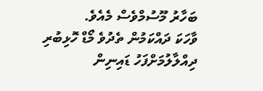ބަހާރު މޫސުމްވެސް މެއެވެ.
ވާހަކަ ދައްކަމުން ތެދުވެ މޯޑް ހޮޅިބުރި ދިއްލާލުމަށްފަހު ޑައިނިން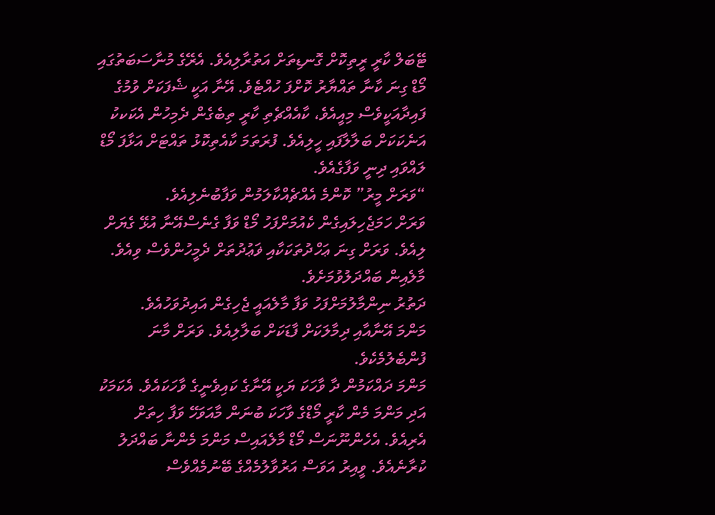ޓޭބަލް ކާރީ ރީތިކޮށް ގޮނޑިތަށް އަތުރާލިއެވެ. އެރޭގެ މުނާސަބަތުގައި މޯޑް ގިނަ ކާނާ ތައްޔާރު ކޮށްފަ ހުއްޓެވެ. އޭނާ އަކީ ޝެފަކަށް ވުމުގެ ފައިދާއަކީވެސް މިއީއެވެ، ކާއެއްޗެތި ކާރީ ތިބެގެން ދެމިހުން އެކަކކު އަނެކަކަށް ބަލާލާފައި ހީލިއެވެ. ފުރަތަމަ ކާއެތިކޮޅު ތައްޓަށް އަޅާފަ މޯޑް ލައްވައި ދިނީ ވަފާގެއެވެ.
“ވަރަށް މީރު” ކޮންމެ އެއްޗެއްކާލަމުން ވަފާބުނެލިއެވެ.
ވަރަށް ހަމަޖެހިލައިގެން ކެއުމަށްފަހު މޯޑް ވަފާ ގެނެސްއޭނާ އުޅޭ ގެޔަށް ލިއެވެ. ވަރަށް ގިނަ ޢަހްދުތަކަކާއި ޥަޢުދުތަށް ދެމީހުންވެސް ވިއެވެ. މާލެއިން ބައްދަލުވުމަށެވެ.
ދަތުރު ނިންމާލުމަށްފަހު ވަފާ މާލެއައީ ޖެހިގެން އައިދުވަހުއެވެ.
މަންމަ އޭނާއާއި ދިމާލަކަށް ފާޑަކަށް ބަލާލިއެވެ. ވަރަށް މާނަ ފުންބެލުމެކެވެ.
މަންމަ ދައްކަމުން ދާ ވާހަކަ ޔަކީ އޭނާގެ ކައިވެނީގެ ވާހަކައެވެ. އެކަމަކު އަދި މަންމަ މެން ކާރީ މޯޑްގެ ވާހަކަ ބުނަން މާއަވަހޭ ވަފާ ހިތަށް އެރިއެވެ. އެހެންނޫނަސް މޯޑް މާލެއައިސް މަންމަ މެންނާ ބައްދަލު ކުރާނެއެވެ. ވީއިރު އަވަސް އަރުވާލުމެއްގެ ބޭނުމެއްވެސް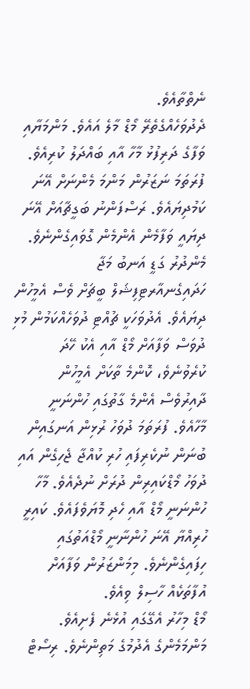ނެތްތާއެވެ.
ދެދުވަހެއްގެތެރޭ މޯޑް މާލެ އައެވެ. މަންމަޔާއި ވަފާގެ ދަރިފުޅު މާހާ އާއި ބައްދަލު ކުރިއެވެ. ފުރަތަމަ ނަޒަރުން މަންމަ މެންނަށް އޭނަ ކަމުދިޔައެވެ. ރަސްފަންނު ބަގީޗާއަށް އޭނަ ދިޔައީ ވަފާމެން އެންމެން ގޮވައިގެންނެވެ. މެންދުރު ގަޑީ އަނބު މަޖާ ހަދައިގެނއާރޓިފިޝަލް ބީޗަށް ވެސް އެމީހުން ދިޔައެވެ. އެދުވަހަކީ ޗުއްޓި ދުވަހެއްކަމުން މުޅި ދުވަސް ވަފާއަށް މޯޑް އާއި އެކު ހޭދަ ކުރެވުނެވެ، ކޮންމެ ތާކަށް އެމީހުން ދާއިރުވެސް އެންމެ ގާތުގައި ހުންނަނީ މާހާއެވެ. ފުރަތަމަ ދުވަހު ރުޅިން އަނގައިން ބުނަން ނުކެރިފައި ހުރި ކުއްޖާ ޖެހިގެން އައި ދުވަހު މޯޑްކައިރިން ދުރަށް ނުދެއެވެ. މާހާ ހުންނަނީ މޯޑް އާއި ހެދި މޮޔަވެފައެވެ. ކައިރީ ހުރިއްޔާ އޭނަ ހުންނާނީ މޯޑްއަތުގައި ހިފައިގެންނެވެ. މިމަންޒަރުން ވަފާއަށް އުފާތަކެއް ހާސިލް ވިއެވެ.
މޯޑް މިހާރު އެގޭގައި އުޅެނެ ފެށިއެވެ. މަންމަމެންގެ އެދުމުގެ މަތިންނެވެ. ރިސޯޓް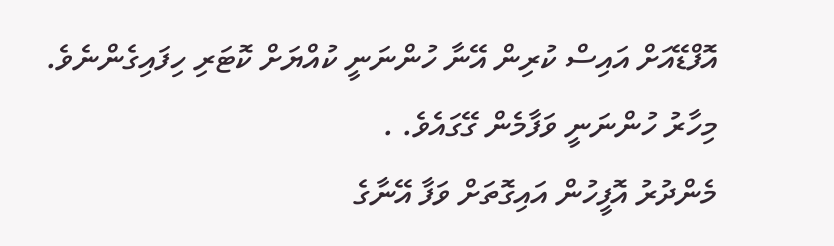އޮފްޑޭއަށް އައިސް ކުރިން އޭނާ ހުންނަނީ ކުއްޔަށް ކޮޓަރި ހިފައިގެންނެވެ. މިހާރު ހުންނަނީ ވަފާމެން ގޭގައެވެ. .
މެންދުރު އޮފީހުން އައިގޮތަށް ވަފާ އޭނާގެ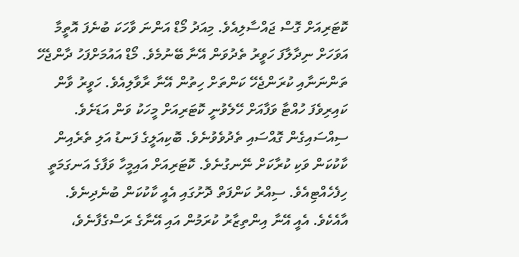ކޮޓަރިއަށް ގޮސް ޖައްސާލިއެވެ. މިއަދު މޯޑް އަންނަ ވާހަކަ ބުނެފަ އޮތީމާ އަވަހަށް ނިދާލާފަ ހަވީރު ތެދުވަން އޭނާ ބޭނުމެވެ. މޯޑް އައުމަށްފަހު ދާންޖެހޭ ތަންނަނާއި ކުރަންޖެހޭ ކަންތަށް ހިތުން އޭނާ ރާވާލިއެވެ. ހަވީރު ވާން ކައިރިވެފަ ހުއްޓާ ވަފާއަށް ހޭލެވުނީ ކޮޓަރިއަށް މީހަކު ވަން އަޑަށެވެ. ސިއްސައިގެން ގޮއްސައި ތެދުވެވުނެވެ. ބޮކިއަލީގެ ފަނޑު އަލި ތެރެއިން ކާކުކަން ވަކި ކުރާކަށް ނޭނގުނެވެ. ކޮޓަރިއަށް އައިމީހާ ވަފާގެ އަނގަމަތީ ހިފެހެއްޓިއެވެ. ސިއްރު ކަންފަތް ދޮށުގައި އެއީ ކާކުކަން ބުނެދިނެވެ. އާއެކެވެ. އެއީ އޭނާ އިންތިޒާރު ކުރަމުން އައި އޭނާގެ ރަސްގެފާނެވެ،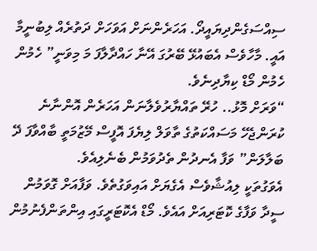ސިއްސަގެންދިޔައީދޯ. އަހަރެންނަށް އަވަހަށް ދަތުރެއް ލިބުނީމާ އައީ. މާހާވެސް އެބައުޅޭ ބޭރުގަ އޭނާ ހައްދާލާފަ މަ މިވަނީ” ހެމުން ހެމުން މޯޑް ކިޔާދިނެވެ.
“ވަރަށް މޮޅު.. ހުރޭ ތައްޔާރުވެލާނަން އަހަރެން އޮންނާނެ ކުރަންޖެހޭ މަސައްކަތުގެ ތާވަލް ލިޔެފަ އޮފީސް މޭޒުމަތީ ބާއްވާފަ ދޭ ބަލާލަން” ވަފާ އެނދުން ތެދުވަމުން ބެނެލިއެވެ.
އެވަގުތަކީ ލިއުޝާވެސް އެގެޔަށް އައިވަގުތެވެ. ވަފާއަށް ގޮވަމުން ސީދާ ވަފާގެ ކޮޓަރިއަށް އައެވެ. މޯޑް އެކޮޓަރީގައި އިންތަންފެނުމުން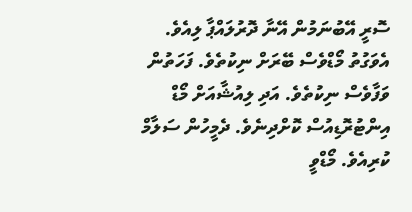ސޮރީ އޭބުނަމުން އޭނާ ދޮރުލައްޕާ ލިއެވެ. އެވަގުތު މޯޑްވެސް ބޭރަށް ނިކުތެވެ. ފަހަތުން ވަފާވެސް ނިކުތެވެ. އަދި ލިއުޝާއަށް މޯޑް އިންޓުރޮޑިއުސް ކޮށްދިނެވެ. ދެމީހުން ސަލާމް ކުރިއެވެ. މޯޑްވީ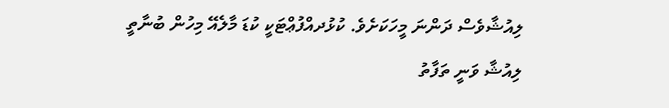ލިއުޝާވެސް ދަންނަ މީހަކަށެވެ. ކުޅުދއްފުޢްޓަކީ ކުޑަ މާލެއޭ މިހުން ބުނާތީ ލިއުޝާ ވަނީ ތަފާތު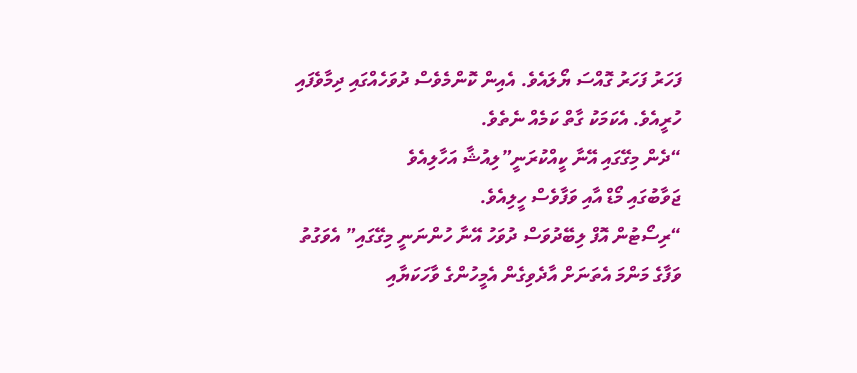ފަހަރު ފަހަރު ގޮއްސަ ޔޯލައެވެ. އެއިން ކޮންމެވެސް ދުވަހެއްގައި ދިމާވެފައި ހުރީއެވެ. އެކަމަކު ގާތް ކަމެއް ނެތެވެ.
“ދެން މިގޭގައި އޭނާ ކީއްކުރަނީ”ލިއުޝާ އަހާލިއެވެ
ޖަވާބުގައި މޯޑް އާއި ވަފާވެސް ހީލިއެވެ.
“ރިސޯޓުން އޮފް ލިބޭދުވަސް ދުވަހު އޭނާ ހުންނަނީ މިގޭގައި” އެވަގުތު ވަފާގެ މަންމަ އެތަނަށް އާދެވިގެން އެމީހުންގެ ވާހަކަޔާއި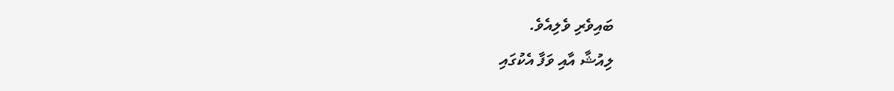ބައިވެރި ވެލިއެވެ.
ލިއުޝާ އާއި ވަފާ އެކުގައި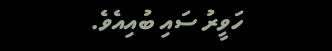ހަވީރު ސައި ބުއިއެވެ.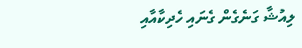ލިއުޝާ ގަނެގެން ގެނައި ހެދިކާއާއި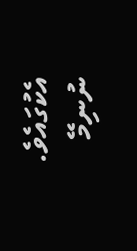އެކުގައެވެ.
ނުނިމޭ